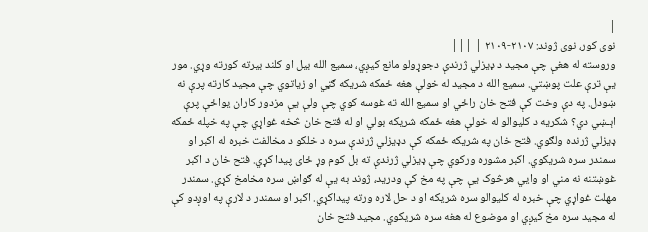|
نوى کور، نوى ژوند: ٢١٠٧-٢١٠٩ | |||
وروسته له هغې چې مجيد د ډيزلي ژرندې دجوړولو مانع کيږي، سميع الله بيل او کلند بيرته کورته وړي. مور يې ترې علت پوښتي. سميع الله د مجيد له خولې هغه ځمکه شريکه ګڼي او زياتوي چې مجيد کارته پرې نه ښودل. په دې وخت کې فتح خان راځي او سميع الله ته غوسه کوي چې ولې يې مزدور کاران يواځې پرې اېـښي دي؟ شکريه د کليوالو له خولې هغه ځمکه شريکه بولي او له فتح خان څخه غواړي چې په خپله ځمکه ډيزلي ژرنده ولګوي. فتح خان په شريکه ځمکه کې دډيزلي ژرندې سره د خلکو د مخالفت خبره له اکبر او سمندر سره شريکوي. اکبر مشوره ورکوي چې ډيزلي ژرندې ته بل کوم وړ ځاى پيدا کړي. فتح خان د اکبر غوښتنه نه مني او وايي هرڅوک يې چې په مخ کې ودريد، ژوند به يې له ګواښ سره مخامخ کړي. سمندر مهلت غواړي چې خبره له کليوالو سره شريکه او د حل لاره ورته پيداکړي. اکبر او سمندر د لارې په اوږدو کې له مجيد سره مخ کيږي او موضوع له هغه سره شريکوي. مجيد فتح خان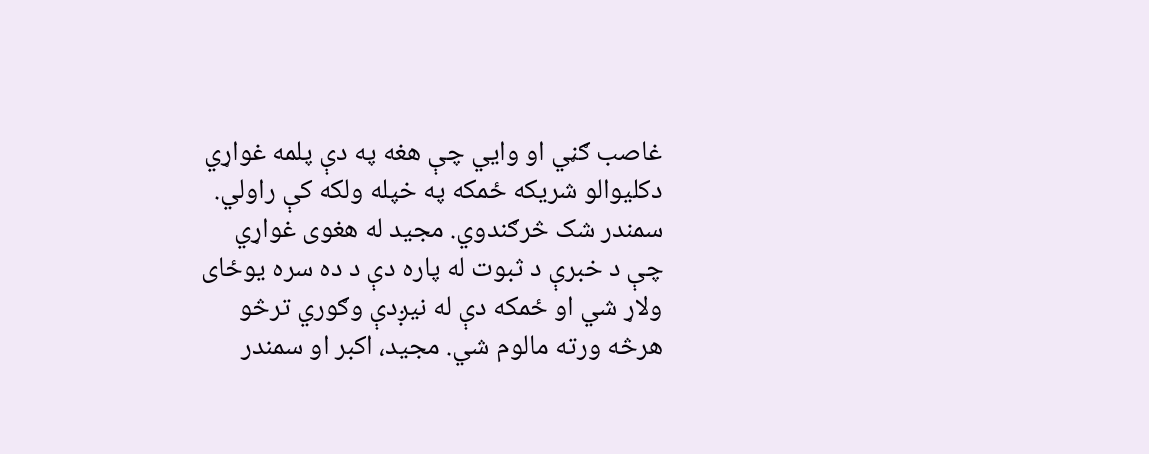غاصب ګڼي او وايي چې هغه په دې پلمه غواړي دکليوالو شريکه ځمکه په خپله ولکه کې راولي. سمندر شک څرګندوي. مجيد له هغوى غواړي چې د خبرې د ثبوت له پاره دې د ده سره يوځاى ولاړ شي او ځمکه دې له نيږدې وګوري ترڅو هرڅه ورته مالوم شي. مجيد، اکبر او سمندر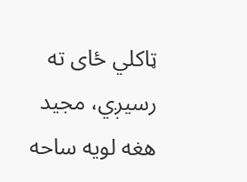ټاکلي ځاى ته رسيږي، مجيد هغه لويه ساحه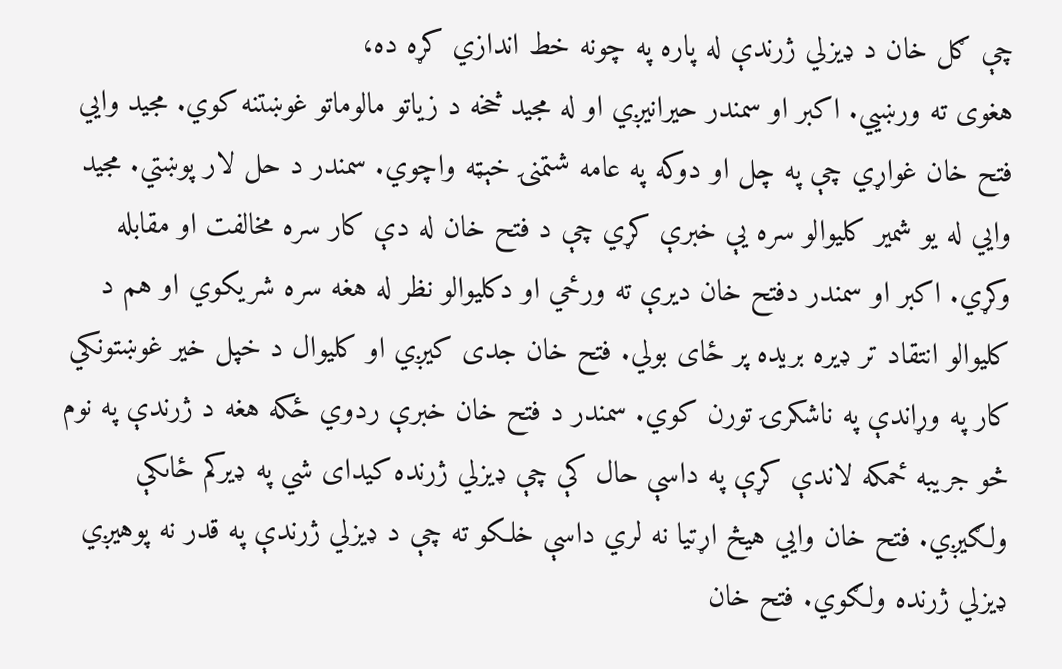چې ګل خان د ډيزلي ژرندې له پاره په چونه خط اندازي کړه ده،
هغوى ته ورښيي. اکبر او سمندر حيرانيږي او له مجيد څخه د زياتو مالوماتو غوښتنه کوي. مجيد وايي فتح خان غواړي چې په چل او دوکه په عامه شتمنۍ خېټه واچوي. سمندر د حل لار پوښتي. مجيد وايي له يو شمير کليوالو سره يې خبرې کړي چې د فتح خان له دې کار سره مخالفت او مقابله وکړي. اکبر او سمندر دفتح خان ديرې ته ورځي او دکليوالو نظر له هغه سره شريکوي او هم د کليوالو انتقاد تر ډيره بريده پر ځاى بولي. فتح خان جدى کيږي او کليوال د خپل خير غوښتونکي کار په وړاندې په ناشکرۍ تورن کوي. سمندر د فتح خان خبرې ردوي ځکه هغه د ژرندې په نوم څو جريبه ځمکه لاندې کړې په داسې حال کې چې ډيزلي ژرنده کيداى شي په ډيرکم ځاىکې ولګيږي. فتح خان وايي هيڅ اړتيا نه لري داسې خلکو ته چې د ډيزلي ژرندې په قدر نه پوهيږي ډيزلي ژرنده ولګوي. فتح خان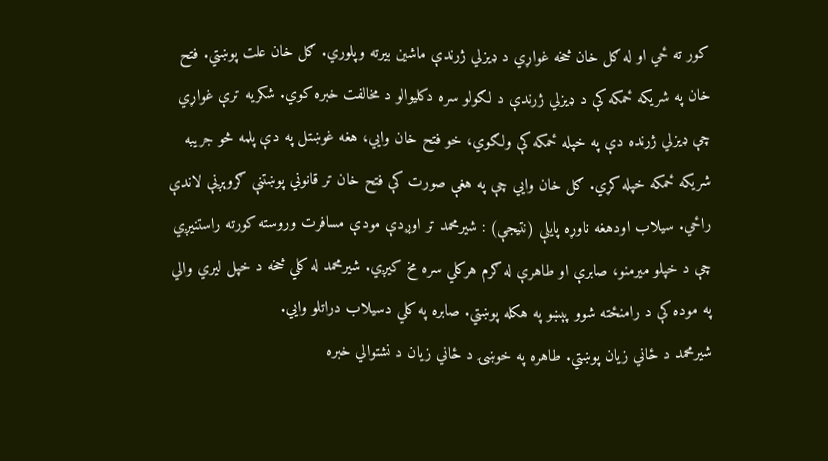کور ته ځي او له ګل خان څخه غواړي د ډيزلي ژرندې ماشين بيرته وپلوري. ګل خان علت پوښتي. فتح خان په شريکه ځمکه کې د ډيزلي ژرندې د لګولو سره دکليوالو د مخالفت خبره کوي. شکريه ترې غواړي چې ډيزلي ژرنده دې په خپله ځمکه کې ولګوي، خو فتح خان وايي، هغه غوښتل په دې پلمه څو جريبه شريکه ځمکه خپله کړي. ګل خان وايي چې په هغې صورت کې فتح خان تر قانوني پوښتنې ګروېږنې لاندې راځي. سيلاب اودهغه ناوړه پايلې (نتيجې) : شيرمحمد تر اوږدې مودې مسافرت وروسته کورته راستنيږي چې د خپلو ميرمنو، صابرې او طاهرې له ګرم هرکلي سره مخ کيږي. شيرمحمد له کلي څخه د خپل ليري والي په موده کې د رامنځته شوو پېښو په هکله پوښتي. صابره په کلي دسيلاب دراتلو وايي.
شيرمحمد د ځاني زيان پوښتي. طاهره په خوښۍ د ځاني زيان د نشتوالي خبره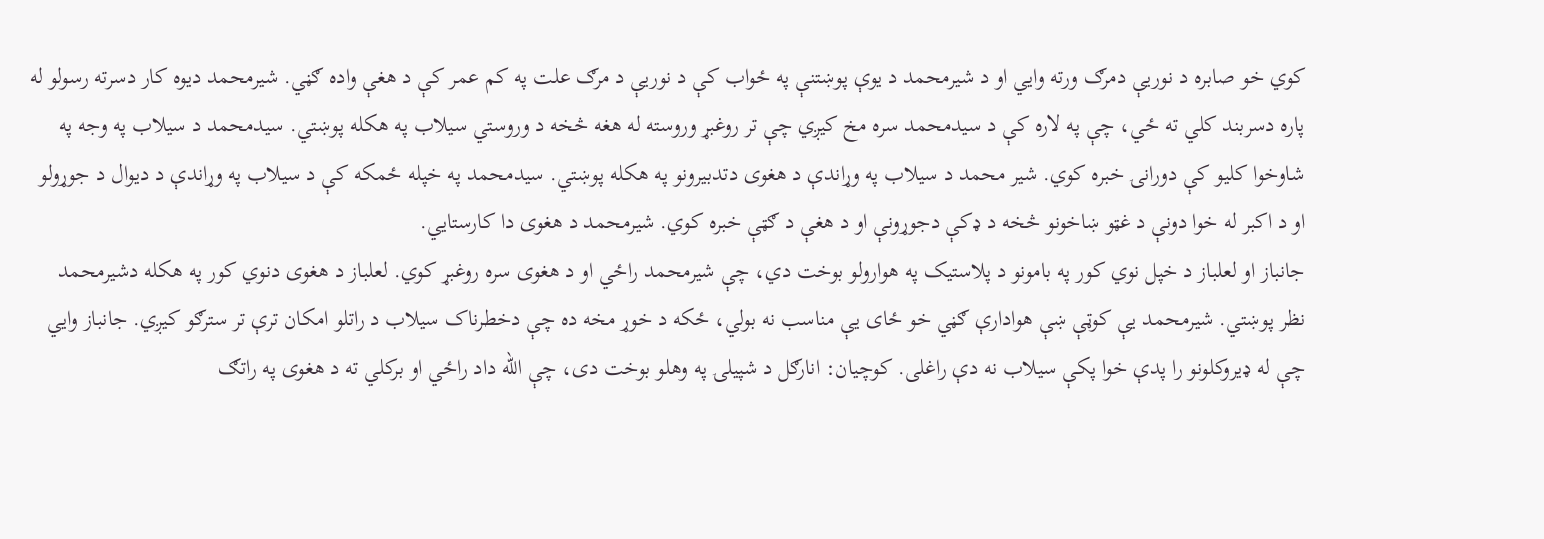کوي خو صابره د نوريې دمرګ ورته وايي او د شيرمحمد د يوې پوښتنې په ځواب کې د نوريې د مرګ علت په کم عمر کې د هغې واده ګڼي. شيرمحمد ديوه کار دسرته رسولو له پاره دسربند کلي ته ځي، چې په لاره کې د سيدمحمد سره مخ کيږي چې تر روغبړ وروسته له هغه څخه د وروستي سيلاب په هکله پوښتي. سيدمحمد د سيلاب په وجه په شاوخوا کليو کې دورانۍ خبره کوي. شير محمد د سيلاب په وړاندې د هغوى دتدبيرونو په هکله پوښتي. سيدمحمد په خپله ځمکه کې د سيلاب په وړاندې د ديوال د جوړولو او د اکبر له خوا دونې د غټو ښاخونو څخه د ډکې دجوړونې او د هغې د ګټې خبره کوي. شيرمحمد د هغوى دا کارستايي.
جانباز او لعلباز د خپل نوي کور په بامونو د پلاستيک په هوارولو بوخت دي، چې شيرمحمد راځي او د هغوى سره روغبړ کوي. لعلباز د هغوى دنوي کور په هکله دشيرمحمد نظر پوښتي. شيرمحمد يې کوټې ښې هوادارې ګڼي خو ځاى يې مناسب نه بولي، ځکه د خوړ مخه ده چې دخطرناک سيلاب د راتلو امکان ترې تر سترګو کيږي. جانباز وايي چې له ډيروکلونو را پدې خوا پکې سيلاب نه دې راغلى. کوچيان: انارګل د شپيلۍ په وهلو بوخت دى، چې الله داد راځي او برکلي ته د هغوى په راتګ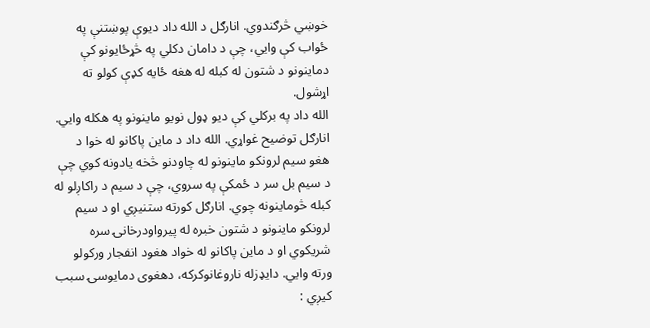خوښي څرګندوي. انارګل د الله داد ديوې پوښتنې په ځواب کې وايي، چې د دامان دکلي په څړځايونو کې دماينونو د شتون له کبله له هغه ځايه کډې کولو ته اړشول.
الله داد په برکلي کې ديو ډول نويو ماينونو په هکله وايي. انارګل توضيح غواړي. الله داد د ماين پاکانو له خوا د هغو سيم لرونکو ماينونو له چاودنو څخه يادونه کوي چې د سيم بل سر د ځمکې په سروي، چې د سيم د راکاږلو له کبله څوماينونه چوي. انارګل کورته ستنيږي او د سيم لرونکو ماينونو د شتون خبره له پيرواودرخانۍ سره شريکوي او د ماين پاکانو له خواد هغود انفجار ورکولو ورته وايي. دايډزله ناروغانوکرکه، دهغوى دمايوسۍ سبب کيږي :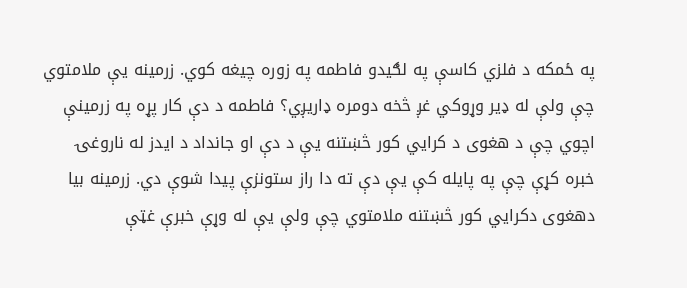په ځمکه د فلزي کاسې په لګيدو فاطمه په زوره چيغه کوي. زرمينه يې ملامتوي چې ولې له ډير وړوکي غږ څخه دومره ډاريږي؟ فاطمه د دې کار پړه په زرمينې اچوي چې د هغوى د کرايي کور څښتنه يې د دې او جانداد د ايدز له ناروغۍ خبره کړې چې په پايله کې يې دې ته دا راز ستونزې پيدا شوې دي. زرمينه بيا دهغوى دکرايي کور څښتنه ملامتوي چې ولې يې له وړې خبرې غټې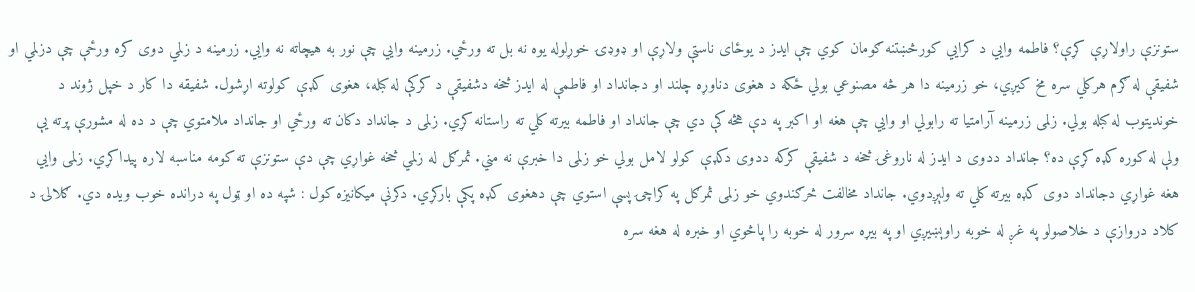ستونزې راولاړې کړې؟ فاطمه وايي د کرايي کورڅښتنه ګومان کوي چې ايدز د يوځاى ناستې ولاړې او ډوډۍ خوړلوله يوه نه بل ته ورځي. زرمينه وايي چې نور به هيچاته نه وايي. زرمينه د زلمي دوى کره ورځې چې دزلمي او شفيقې له ګرم هرکلي سره مخ کيږي، خو زرمينه دا هر څه مصنوعي بولي ځکه د هغوى دناوړه چلند او دجانداد او فاطمې له ايدز څخه دشفيقې د کرکې له کبله، هغوى کډې کولوته اړشول. شفيقه دا کار د خپل ژوند د خونديتوب له کبله بولي. زلمى زرمينه آرامتيا ته رابولي او وايي چې هغه او اکبر په دې هڅه کې دي چې جانداد او فاطمه بيرته کلي ته راستانه کړي. زلمى د جانداد دکان ته ورځي او جانداد ملامتوي چې د ده له مشورې پرته يې ولې له کوره کډه کړې ده؟ جانداد ددوى د ايدز له ناروغۍ څخه د شفيقې کرکه ددوى دکډې کولو لامل بولي خو زلمى دا خبرې نه مني. ثمرګل له زلمي څخه غواړي چې دې ستونزې ته کومه مناسبه لاره پيداکړي. زلمى وايي هغه غواړي دجانداد دوى کډه بيرته کلي ته ولېږدوي. جانداد مخالفت څرګندوي خو زلمى ثمرګل په کراچۍ پسې استوي چې دهغوى کډه پکې بارکړي. دکرنې ميکانيزه کول : شپه ده او ټول په درانده خوب ويده دي. ګلالۍ د کلاد دروازې د خلاصولو په غږ له خوبه راوېښيږي او په بيړه سرور له خوبه را پاڅوي او خبره له هغه سره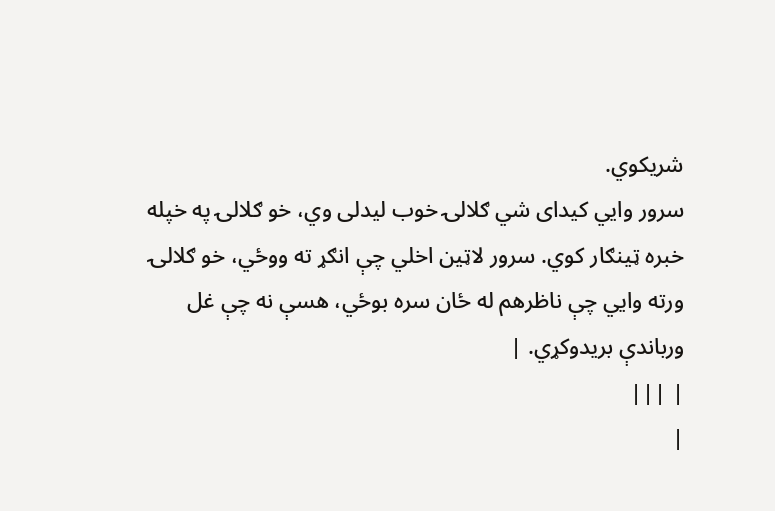شريکوي.
سرور وايي کيداى شي ګلالۍ خوب ليدلى وي، خو ګلالۍ په خپله خبره ټينګار کوي. سرور لاټين اخلي چې انګړ ته ووځي، خو ګلالۍ ورته وايي چې ناظرهم له ځان سره بوځي، هسې نه چې غل ورباندې بريدوکړي. |
| |||
|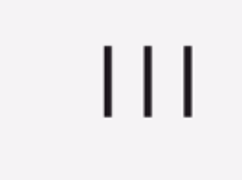|||